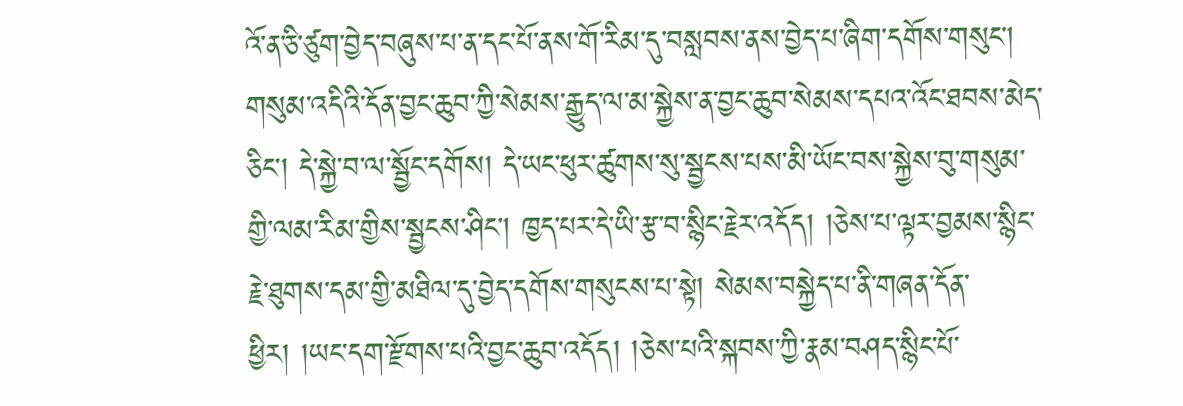འོ་ན་ཅི་ཙུག་བྱེད་བཞུས་པ་ན་དང་པོ་ནས་གོ་རིམ་དུ་བསླབས་ནས་བྱེད་པ་ཞིག་དགོས་གསུང་། གསུམ་འདིའི་དོན་བྱང་ཆུབ་ཀྱི་སེམས་རྒྱུད་ལ་མ་སྐྱེས་ན་བྱང་ཆུབ་སེམས་དཔའ་འོང་ཐབས་མེད་ཅིང་། དེ་སྐྱེ་བ་ལ་སྦྱོང་དགོས། དེ་ཡང་ཕུར་ཚུགས་སུ་སྦྱངས་པས་མི་ཡོང་བས་སྐྱེས་བུ་གསུམ་གྱི་ལམ་རིམ་གྱིས་སྦྱངས་ཤིང་། ཁྱད་པར་དེ་ཡི་རྩ་བ་སྙིང་རྗེར་འདོད། །ཅེས་པ་ལྟར་བྱམས་སྙིང་རྗེ་ཐུགས་དམ་གྱི་མཐིལ་དུ་བྱེད་དགོས་གསུངས་པ་སྟེ། སེམས་བསྐྱེད་པ་ནི་གཞན་དོན་ཕྱིར། །ཡང་དག་རྫོགས་པའི་བྱང་ཆུབ་འདོད། །ཅེས་པའི་སྐབས་ཀྱི་རྣམ་བཤད་སྙིང་པོ་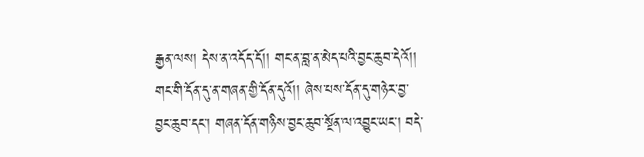རྒྱན་ལས། དེས་ན་འདོད་དོ།། གང་ན་བླ་ན་མེད་པའི་བྱང་ཆུབ་དེའོ།། གང་གི་དོན་དུ་ན་གཞན་གྱི་དོན་དུའོ།། ཞེས་པས་དོན་དུ་གཉེར་བྱ་བྱང་ཆུབ་དང་། གཞན་དོན་གཉིས་བྱང་ཆུབ་སྔོན་ལ་འབྱུང་ཡང་། བདེ་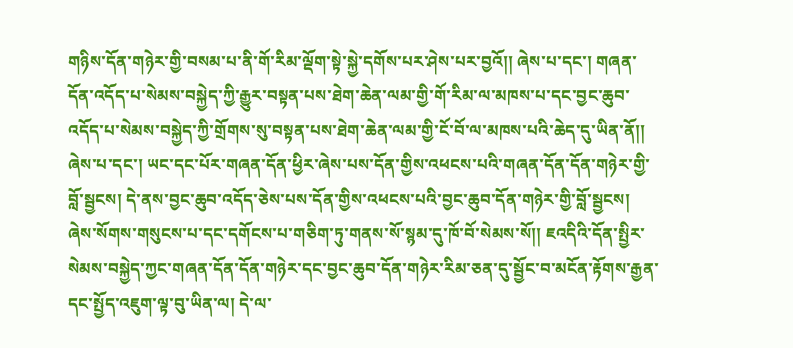གཉིས་དོན་གཉེར་གྱི་བསམ་པ་ནི་གོ་རིམ་ལྡོག་སྟེ་སྐྱེ་དགོས་པར་ཤེས་པར་བྱའོ།། ཞེས་པ་དང་། གཞན་དོན་འདོད་པ་སེམས་བསྐྱེད་ཀྱི་རྒྱུར་བསྟན་པས་ཐེག་ཆེན་ལམ་གྱི་གོ་རིམ་ལ་མཁས་པ་དང་བྱང་ཆུབ་འདོད་པ་སེམས་བསྐྱེད་ཀྱི་གྲོགས་སུ་བསྟན་པས་ཐེག་ཆེན་ལམ་གྱི་ངོ་བོ་ལ་མཁས་པའི་ཆེད་དུ་ཡིན་ནོ།། ཞེས་པ་དང་། ཡང་དང་པོར་གཞན་དོན་ཕྱིར་ཞེས་པས་དོན་གྱིས་འཕངས་པའི་གཞན་དོན་དོན་གཉེར་གྱི་བློ་སྦྱངས། དེ་ནས་བྱང་ཆུབ་འདོད་ཅེས་པས་དོན་གྱིས་འཕངས་པའི་བྱང་ཆུབ་དོན་གཉེར་གྱི་བློ་སྦྱངས། ཞེས་སོགས་གསུངས་པ་དང་དགོངས་པ་གཅིག་ཏུ་གནས་སོ་སྙམ་དུ་ཁོ་བོ་སེམས་སོ།། ཇའདིའི་དོན་སྤྱིར་སེམས་བསྐྱེད་ཀྱང་གཞན་དོན་དོན་གཉེར་དང་བྱང་ཆུབ་དོན་གཉེར་རིམ་ཅན་དུ་སྦྱོང་བ་མངོན་རྟོགས་རྒྱན་དང་སྤྱོད་འཇུག་ལྟ་བུ་ཡིན་ལ། དེ་ལ་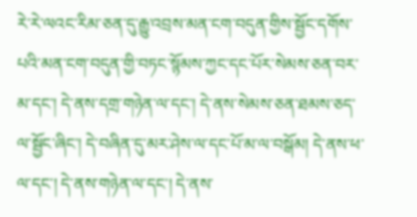རེ་རེ་ལའང་རིམ་ཅན་དུ་རྒྱུ་འབྲས་མན་ངག་བདུན་གྱིས་སྦྱོང་དགོས་པའི་མན་ངག་བདུན་གྱི་བཏང་སྙོམས་ཀྱང་དང་པོར་སེམས་ཅན་བར་མ་དང་། དེ་ནས་དགྲ་གཉེན་ལ་དང་། དེ་ནས་སེམས་ཅན་ཐམས་ཅད་ལ་སྦྱོང་ཞིང་། དེ་བཞིན་དུ་མར་ཤེས་ལ་དང་པོ་མ་ལ་བསྒོམ། དེ་ནས་ཕ་ལ་དང་། དེ་ནས་གཉེན་ལ་དང་། དེ་ནས་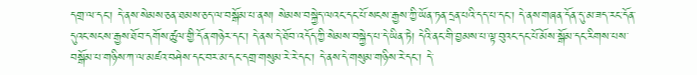དགྲ་ལ་དང་། དེ་ནས་སེམས་ཅན་ཐམས་ཅད་ལ་བསྒོམ་པ་ནས། སེམས་བསྐྱེད་ལའང་དང་པོ་སངས་རྒྱས་ཀྱི་ཡོན་ཏན་དྲན་པའི་དད་པ་དང་། དེ་ནས་གཞན་དོན་དུ་མ་ཟད་རང་དོན་དུའང་སངས་རྒྱས་ཐོབ་དགོས་ཚུལ་གྱི་དོན་གཉེར་དང་། དེ་ནས་དེ་ཐོབ་འདོད་ཀྱི་སེམས་བསྐྱེད་པ་དེ་ཡིན་ཏེ། དེའི་ནང་གི་བྱམས་པ་ལྟ་བུའང་དང་པོ་མོས་སྒོམ་དང་རིགས་པས་བསྒོམ་པ་གཉིས་ཀ་ལ་མཛའ་བཤེས་དང་བར་མ་དང་དགྲ་གསུམ་རེ་རེ་དང་། དེ་ནས་དེ་གསུམ་གཉིས་རེ་དང་། དེ་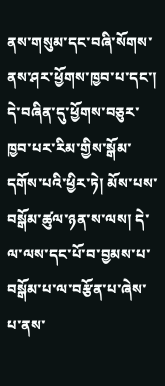ནས་གསུམ་དང་བཞི་སོགས་ནས་ཤར་ཕྱོགས་ཁྱབ་པ་དང་། དེ་བཞིན་དུ་ཕྱོགས་བཅུར་ཁྱབ་པར་རིམ་གྱིས་སྒོམ་དགོས་པའི་ཕྱིར་ཏེ། མོས་པས་བསྒོམ་ཚུལ་ཉན་ས་ལས། དེ་ལ་ལས་དང་པོ་བ་བྱམས་པ་བསྒོམ་པ་ལ་བརྩོན་པ་ཞེས་པ་ནས་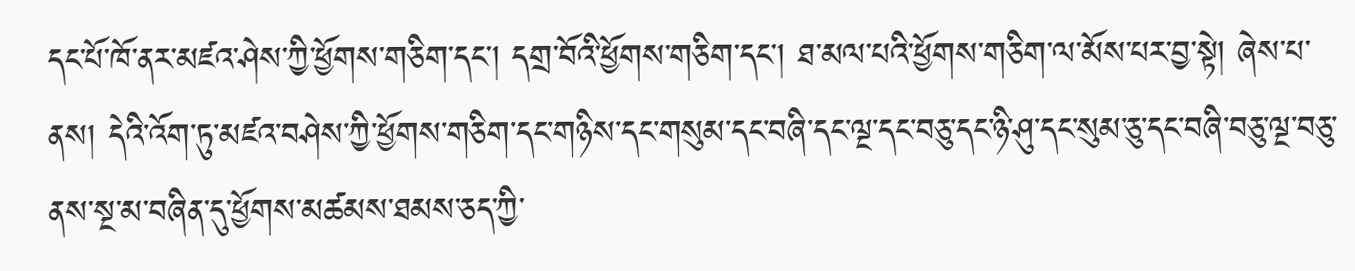དང་པོ་ཁོ་ནར་མཛའ་ཤེས་ཀྱི་ཕྱོགས་གཅིག་དང་། དགྲ་བོའི་ཕྱོགས་གཅིག་དང་། ཐ་མལ་པའི་ཕྱོགས་གཅིག་ལ་མོས་པར་བྱ་སྟེ། ཞེས་པ་ནས། དེའི་འོག་ཏུ་མཛའ་བཤེས་ཀྱི་ཕྱོགས་གཅིག་དང་གཉིས་དང་གསུམ་དང་བཞི་དང་ལྔ་དང་བཅུ་དང་ཉི་ཤུ་དང་སུམ་ཅུ་དང་བཞི་བཅུ་ལྔ་བཅུ་ནས་སྔ་མ་བཞིན་དུ་ཕྱོགས་མཚམས་ཐམས་ཅད་ཀྱི་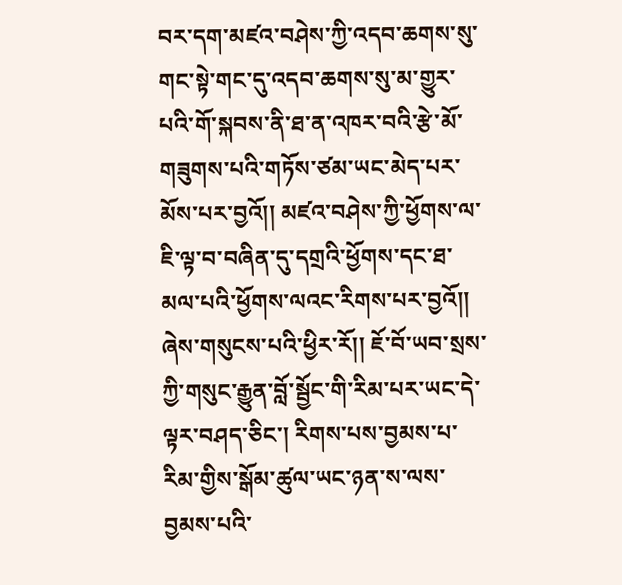བར་དག་མཛའ་བཤེས་ཀྱི་འདབ་ཆགས་སུ་གང་སྟེ་གང་དུ་འདབ་ཆགས་སུ་མ་གྱུར་པའི་གོ་སྐབས་ནི་ཐ་ན་འཁར་བའི་རྩེ་མོ་གཟུགས་པའི་གཏོས་ཙམ་ཡང་མེད་པར་མོས་པར་བྱའོ།། མཛའ་བཤེས་ཀྱི་ཕྱོགས་ལ་ཇི་ལྟ་བ་བཞིན་དུ་དགྲའི་ཕྱོགས་དང་ཐ་མལ་པའི་ཕྱོགས་ལའང་རིགས་པར་བྱའོ།། ཞེས་གསུངས་པའི་ཕྱིར་རོ།། ཇོ་བོ་ཡབ་སྲས་ཀྱི་གསུང་རྒྱུན་བློ་སྦྱོང་གི་རིམ་པར་ཡང་དེ་ལྟར་བཤད་ཅིང་། རིགས་པས་བྱམས་པ་རིམ་གྱིས་སྒོམ་ཚུལ་ཡང་ཉན་ས་ལས་བྱམས་པའི་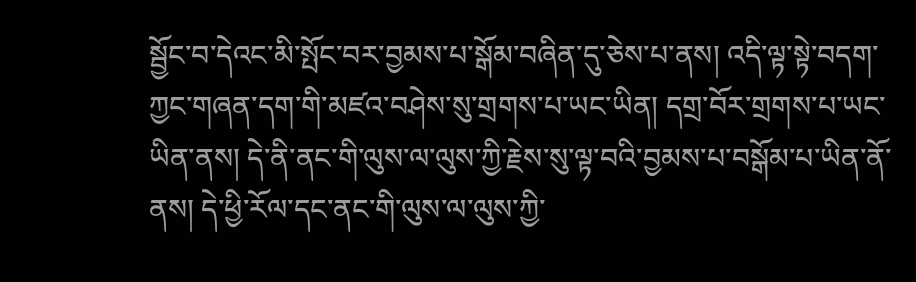སྦྱོང་བ་དེའང་མི་སྤོང་བར་བྱམས་པ་སྒོམ་བཞིན་དུ་ཅེས་པ་ནས། འདི་ལྟ་སྟེ་བདག་ཀྱང་གཞན་དག་གི་མཛའ་བཤེས་སུ་གྲགས་པ་ཡང་ཡིན། དགྲ་བོར་གྲགས་པ་ཡང་ཡིན་ནས། དེ་ནི་ནང་གི་ལུས་ལ་ལུས་ཀྱི་རྗེས་སུ་ལྟ་བའི་བྱམས་པ་བསྒོམ་པ་ཡིན་ནོ་ནས། དེ་ཕྱི་རོལ་དང་ནང་གི་ལུས་ལ་ལུས་ཀྱི་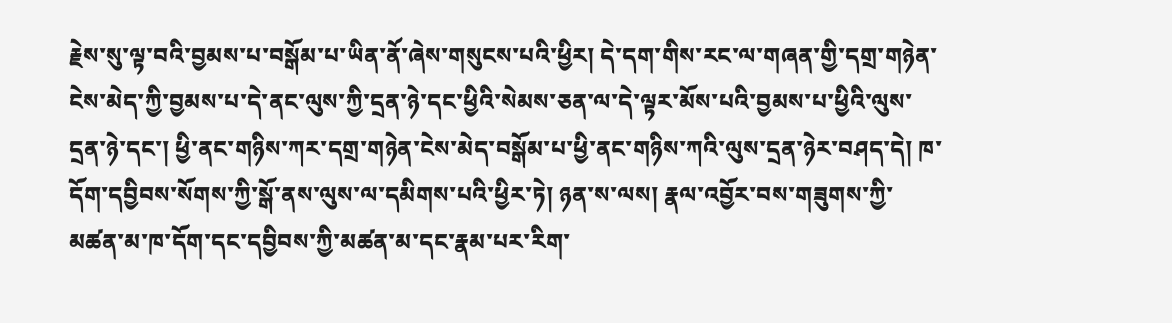རྗེས་སུ་ལྟ་བའི་བྱམས་པ་བསྒོམ་པ་ཡིན་ནོ་ཞེས་གསུངས་པའི་ཕྱིར། དེ་དག་གིས་རང་ལ་གཞན་གྱི་དགྲ་གཉེན་ངེས་མེད་ཀྱི་བྱམས་པ་དེ་ནང་ལུས་ཀྱི་དྲན་ཉེ་དང་ཕྱིའི་སེམས་ཅན་ལ་དེ་ལྟར་མོས་པའི་བྱམས་པ་ཕྱིའི་ལུས་དྲན་ཉེ་དང་། ཕྱི་ནང་གཉིས་ཀར་དགྲ་གཉེན་ངེས་མེད་བསྒོམ་པ་ཕྱི་ནང་གཉིས་ཀའི་ལུས་དྲན་ཉེར་བཤད་དེ། ཁ་དོག་དབྱིབས་སོགས་ཀྱི་སྒོ་ནས་ལུས་ལ་དམིགས་པའི་ཕྱིར་ཏེ། ཉན་ས་ལས། རྣལ་འབྱོར་བས་གཟུགས་ཀྱི་མཚན་མ་ཁ་དོག་དང་དབྱིབས་ཀྱི་མཚན་མ་དང་རྣམ་པར་རིག་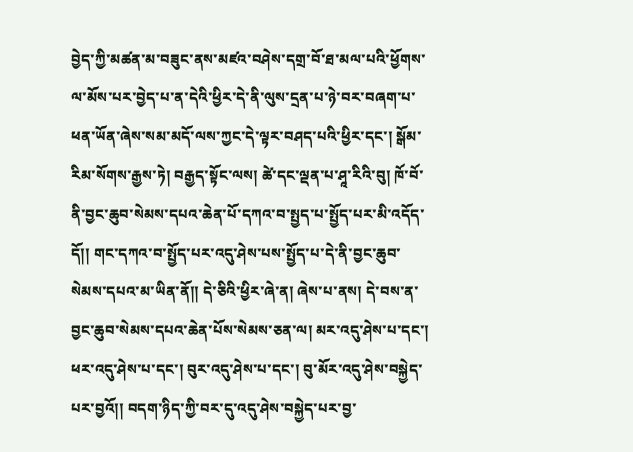བྱེད་ཀྱི་མཚན་མ་བཟུང་ནས་མཛའ་བཤེས་དགྲ་བོ་ཐ་མལ་པའི་ཕྱོགས་ལ་མོས་པར་བྱེད་པ་ན་དེའི་ཕྱིར་དེ་ནི་ལུས་དྲན་པ་ཉེ་བར་བཞག་པ་ཕན་ཡོན་ཞེས་སམ་མདོ་ལས་ཀྱང་དེ་ལྟར་བཤད་པའི་ཕྱིར་དང་། སྒོམ་རིམ་སོགས་རྒྱས་ཏེ། བརྒྱད་སྟོང་ལས། ཚེ་དང་ལྡན་པ་ཤཱ་རིའི་བུ། ཁོ་བོ་ནི་བྱང་ཆུབ་སེམས་དཔའ་ཆེན་པོ་དཀའ་བ་སྤྱད་པ་སྤྱོད་པར་མི་འདོད་དོ།། གང་དཀའ་བ་སྤྱོད་པར་འདུ་ཤེས་པས་སྤྱོད་པ་དེ་ནི་བྱང་ཆུབ་སེམས་དཔའ་མ་ཡིན་ནོ།། དེ་ཅིའི་ཕྱིར་ཞེ་ན། ཞེས་པ་ནས། དེ་བས་ན་བྱང་ཆུབ་སེམས་དཔའ་ཆེན་པོས་སེམས་ཅན་ལ། མར་འདུ་ཤེས་པ་དང་། ཕར་འདུ་ཤེས་པ་དང་། བུར་འདུ་ཤེས་པ་དང་། བུ་མོར་འདུ་ཤེས་བསྐྱེད་པར་བྱའོ།། བདག་ཉིད་ཀྱི་བར་དུ་འདུ་ཤེས་བསྐྱེད་པར་བྱ་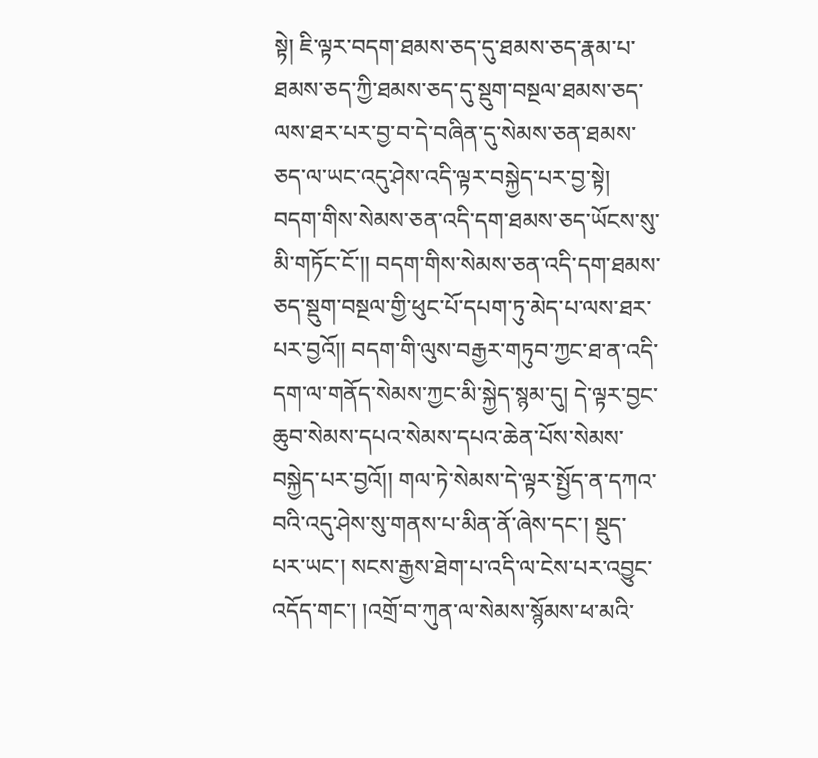སྟེ། ཇི་ལྟར་བདག་ཐམས་ཅད་དུ་ཐམས་ཅད་རྣམ་པ་ཐམས་ཅད་ཀྱི་ཐམས་ཅད་དུ་སྡུག་བསྔལ་ཐམས་ཅད་ལས་ཐར་པར་བྱ་བ་དེ་བཞིན་དུ་སེམས་ཅན་ཐམས་ཅད་ལ་ཡང་འདུ་ཤེས་འདི་ལྟར་བསྐྱེད་པར་བྱ་སྟེ། བདག་གིས་སེམས་ཅན་འདི་དག་ཐམས་ཅད་ཡོངས་སུ་མི་གཏོང་ངོ་།། བདག་གིས་སེམས་ཅན་འདི་དག་ཐམས་ཅད་སྡུག་བསྔལ་གྱི་ཕུང་པོ་དཔག་ཏུ་མེད་པ་ལས་ཐར་པར་བྱའོ།། བདག་གི་ལུས་བརྒྱར་གཏུབ་ཀྱང་ཐ་ན་འདི་དག་ལ་གནོད་སེམས་ཀྱང་མི་སྐྱེད་སྙམ་དུ། དེ་ལྟར་བྱང་ཆུབ་སེམས་དཔའ་སེམས་དཔའ་ཆེན་པོས་སེམས་བསྐྱེད་པར་བྱའོ།། གལ་ཏེ་སེམས་དེ་ལྟར་སྤྱོད་ན་དཀའ་བའི་འདུ་ཤེས་སུ་གནས་པ་མིན་ནོ་ཞེས་དང་། སྡུད་པར་ཡང་། སངས་རྒྱས་ཐེག་པ་འདི་ལ་ངེས་པར་འབྱུང་འདོད་གང་། །འགྲོ་བ་ཀུན་ལ་སེམས་སྙོམས་ཕ་མའི་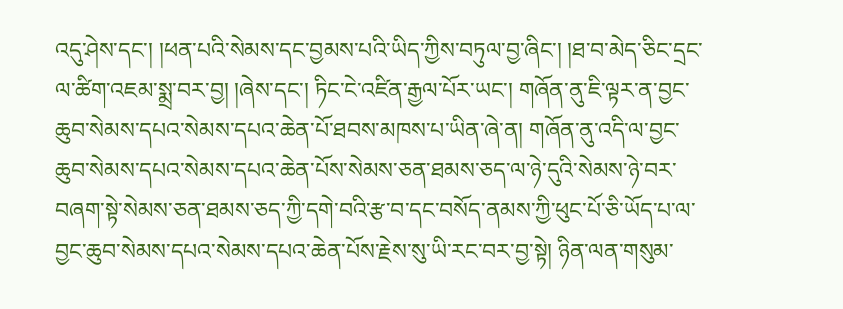འདུ་ཤེས་དང་། །ཕན་པའི་སེམས་དང་བྱམས་པའི་ཡིད་ཀྱིས་བཏུལ་བྱ་ཞིང་། །ཐ་བ་མེད་ཅིང་དྲང་ལ་ཚིག་འཇམ་སྨྲ་བར་བྱ། །ཞེས་དང་། ཏིང་ངེ་འཛིན་རྒྱལ་པོར་ཡང་། གཞོན་ནུ་ཇི་ལྟར་ན་བྱང་ཆུབ་སེམས་དཔའ་སེམས་དཔའ་ཆེན་པོ་ཐབས་མཁས་པ་ཡིན་ཞེ་ན། གཞོན་ནུ་འདི་ལ་བྱང་ཆུབ་སེམས་དཔའ་སེམས་དཔའ་ཆེན་པོས་སེམས་ཅན་ཐམས་ཅད་ལ་ཉེ་དུའི་སེམས་ཉེ་བར་བཞག་སྟེ་སེམས་ཅན་ཐམས་ཅད་ཀྱི་དགེ་བའི་རྩ་བ་དང་བསོད་ནམས་ཀྱི་ཕུང་པོ་ཅི་ཡོད་པ་ལ་བྱང་ཆུབ་སེམས་དཔའ་སེམས་དཔའ་ཆེན་པོས་རྗེས་སུ་ཡི་རང་བར་བྱ་སྟེ། ཉིན་ལན་གསུམ་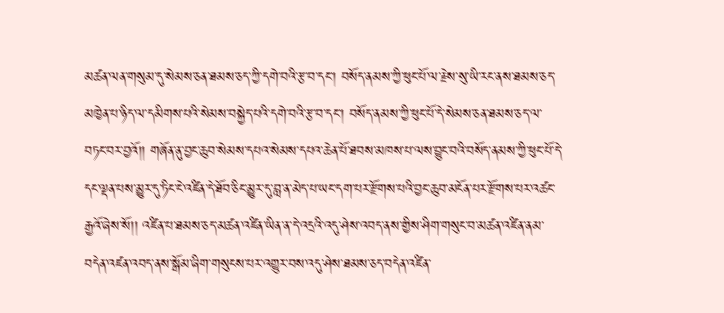མཚན་ལན་གསུམ་དུ་སེམས་ཅན་ཐམས་ཅད་ཀྱི་དགེ་བའི་རྩ་བ་དང་། བསོད་ནམས་ཀྱི་ཕུང་པོ་ལ་རྗེས་སུ་ཡི་རང་ནས་ཐམས་ཅད་མཁྱེན་པ་ཉིད་ལ་དམིགས་པའི་སེམས་བསྐྱེད་པའི་དགེ་བའི་རྩ་བ་དང་། བསོད་ནམས་ཀྱི་ཕུང་པོ་དེ་སེམས་ཅན་ཐམས་ཅད་ལ་བཏང་བར་བྱའོ།། གཞོན་ནུ་བྱང་ཆུབ་སེམས་དཔའ་སེམས་དཔའ་ཆེན་པོ་ཐབས་མཁས་པ་ལས་བྱུང་བའི་བསོད་ནམས་ཀྱི་ཕུང་པོ་དེ་དང་ལྡན་པས་མྱུར་དུ་ཏིང་ངེ་འཛིན་དེ་ཐོབ་ཅིང་མྱུར་དུ་བླ་ན་མེད་པ་ཡང་དག་པར་རྫོགས་པའི་བྱང་ཆུབ་མངོན་པར་རྫོགས་པར་འཚང་རྒྱའོ་ཞེས་སོ།། འཛིན་པ་ཐམས་ཅད་མཚན་འཛིན་ཡིན་ན་དེ་འདྲའི་འདུ་ཤེས་འབད་ནས་གྱིས་ཤིག་གསུང་བ་མཚན་འཛིན་ནམ་བདེན་འཛན་འབད་ནས་སྒོམ་ཞིག་གསུངས་པར་འགྱུར་བས་འདུ་ཤེས་ཐམས་ཅད་བདེན་འཛིན་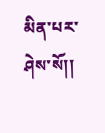མིན་པར་ཤེས་སོ།།